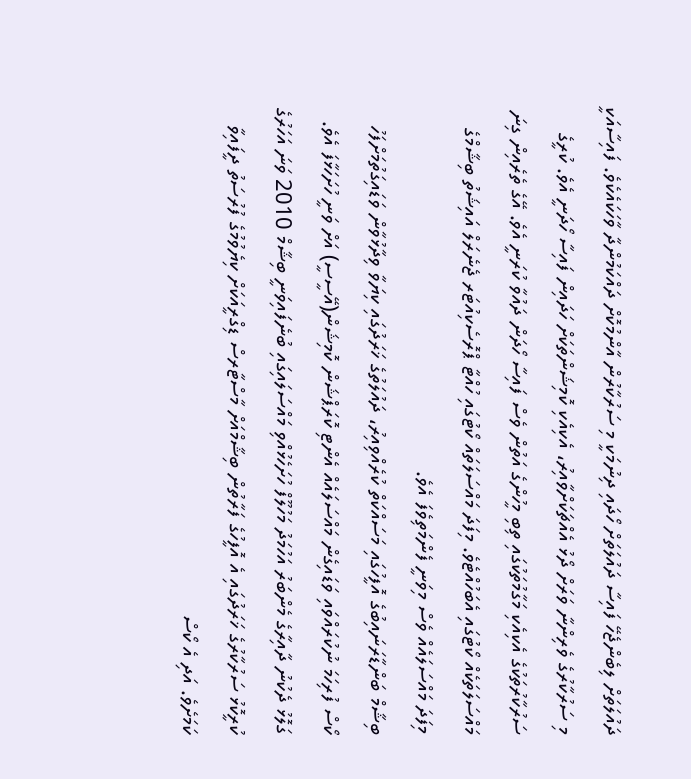ދައުލަތަށް ލިބެންޖެހޭ ފައިސާ ދައުލަތަށް ހޯދައި ދިނުމަކީ މި ސަރުކާރުން އާންމުކޮށް ދައްކަމުންދާ ވާހަކައެކެވެ. ފައިސާއަކީ މި ސަރުކާރުގެ ވެރިންނާ ވަރަށް ދޯޅު އެއްޗަކަށްވާއިރު، އެކިއެކި ކޮމިޝަންތަކަށް ހަދައިން ފައިސާ ހޯދަނީ އެވެ. ކުރީގެ ސަރުކާރުތަކުގެ އެކިއެކި މަގާމުތަކުގައި ތިބި މީހުންގެ އަތުން ވެސް ފައިސާ ހޯދަން ދައުވާ ކުރަނީ އެވެ. އޭގެ ތެރެއިން ގިނަ މައްސަލަތަކެއް ކޯޓުގައި އެބަހުއްޓެވެ. މިފަދަ މައްސަލަތައް ކޯޓުގައި ހުއްޓާ ޕްރޮސެކިއުޓަރ ޖެނެރަލް އައިޝަތު ބިޝާމްގެ މިފަދަ މައްސަލައެއް ވެސް މިވަނީ ފެންމަތިވެފަ އެވެ.
ބިޝާމް ބަންޑާރަނައިބުގެ އޮފީހުގައި މަސައްކަތް ކުރެއްވިއިރު، ދައުލަތުގެ ޚަރަދުގައި ކިޔަވާ ވިދާޅުވާން ވަޑައިގަތުމަށްފަހު ކޯސް ފުރިހަމަ ނުކުރައްވައި ވަޑައިގެން މައްސަލައެއް އެންޓި ކޮރަޕްޝަން ކޮމިޝަން(އޭސީސީ) އަށް ވަނީ ހުށަހަޅާފަ އެވެ. ގަލޮޅު ދެކުނު ދާއިރާގެ މެންބަރު އަހުމަދު މަހުލޫފް ހުށަހެޅުއްވި މައްސަލައިގައި ބުނެފައިވަނީ ބިޝާމް 2010 ވަނަ އަހަރުގެ ކުރީކޮޅު ސަރުކާރުގެ ޚަރަދުގައި އެ އޮފީހުގެ ފަރާތުން ބިޝާމްއަށް މާސްޓާރސް ޑިގްރީއަކަށް ކިޔެވުމުގެ ފުރުސަތު ދީފައިވާ ކަމަށެވެ. އަދި އެ ކޯސް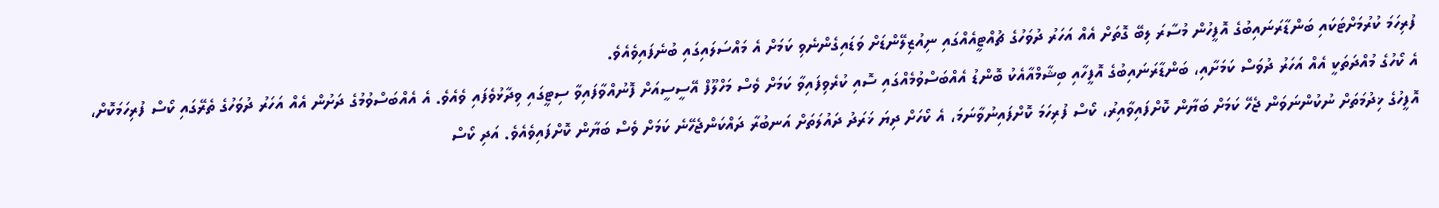ފުރިހަމަ ކުރުމަށްޓަކައި ބަންޑާރަނައިބުގެ އޮފީހުން މުސާރަ ލިބޭ ގޮތަށް އެއް އަހަރު ދުވަހުގެ ޗުއްޓީއެއްގައި ނިއުޒިލޭންޑަށް ވަޑައިގެންނެވި ކަމަށް އެ މައްސަލައިގައި ބުނެފައިވެއެވެ.
އެ ކޯހުގެ މުއްދަތަކީ އެއް އަހަރު ދުވަސް ކަމަށާއި، ބަންޑާރަނައިބުގެ އޮފީހާއި ބިޝާމްއާއެކު ބޮންޑު އެއްބަސްވުމެއްގައި ސޮއި ކުރެވިފައިވާ ކަމަށް ވެސް މަހްލޫފް އޭސީސީއަށް ފޮނުއްވާފައިވާ ސިޓީގައި ވިދާޅުވެފައި ވެއެވެ. އެ އެއްބަސްވުމުގެ ދަށުން އެއް އަހަރު ދުވަހުގެ ތެރޭގައި ކޯސް ފުރިހަމަކޮށް، އޮފީހުގެ ޚިދުމަތަށް ނުކުންނަވަން ޖެހޭ ކަމަށް ބަޔާން ކޮށްފައިވާއިރު، ކޯސް ފުރިހަމަ ކޮށްފައިނުވާނަމަ، އެ ކޯހަށް ދިޔަ ޚަރަދު ދައުލަތަށް އަނބުރާ ދައްކަންޖެހޭނެ ކަމަށް ވެސް ބަޔާން ކޮށްފައިވެއެވެ. އަދި ކޯސް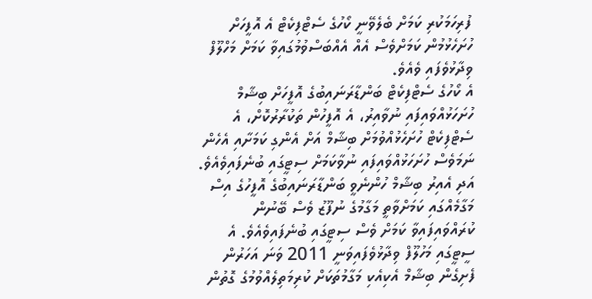ފުރިހަމަކުރި ކަމަށް ބެލެވޭނީ ކޯހުގެ ސެޓްފިކެޓް އެ އޮފީހަށް ހުށަހެޅުމުން ކަމަށްވެސް އެއް އެއްބަސްވުމުގައިވާ ކަމަށް މަހްލޫފް ވިދާޅުވެފައި ވެއެވެ.
އެ ކޯހުގެ ސެޓްފިކެޓް ބަންޑާރަނައިބުގެ އޮފީހަށް ބިޝާމް ހުށަހަޅުއްވައިފައި ނުވާއިރު، އެ އޮފީހުން ތަކުރާރުކޮށް، އެ ސެޓްފިކެޓް ހުށަހެޅުއްވުމަށް ބިޝާމް އަށް އެންގި ކަމަށާއި އެހެން ނަމަވެސް ހުށަހަޅުއްވައިފައި ނުވާކަމަށް ސިޓީގައި ބުނެފައިވެއެވެ. އަދި އެއިރު ބިޝާމް ހުންނެވީ ބަންޑާރަނައިބުގެ އޮފީހުގެ އިސް މަގާމެއްގައި ކަމަށްވާތީ މަގާމުގެ ނުފޫޒު ވެސް ބޭނުން ކުރައްވައިފައިވާ ކަމަށް ވެސް ސިޓީގައި ބުނެފައިވެއެވެ. އެ ސީޓީގައި މަހުލޫފް ވިދާޅުވެފައިވަނީ 2011 ވަނަ އަހަރުން ފެށިގެން ބިޝާމް އެކިއެކި މަގާމުތަކަށް ކުރިމަތިލެއްވުމުގެ ގޮތުން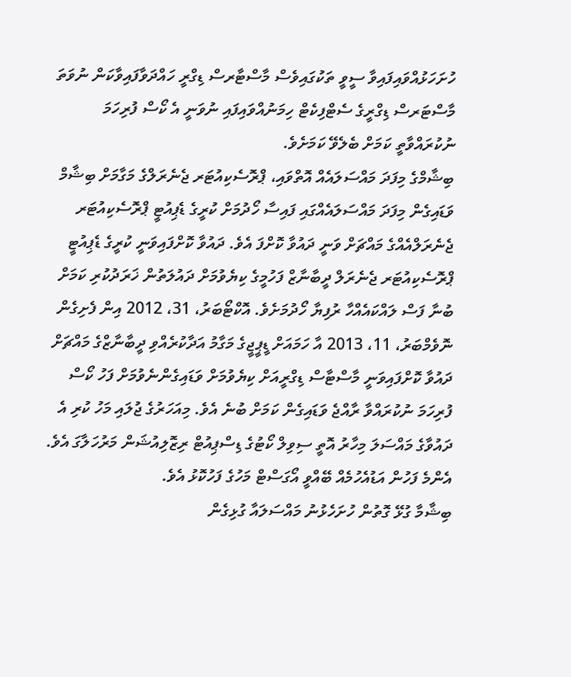ހުށަހަޅުއްވައިފައިވާ ސީވީ ތަކުގައިވެސް މާސްޓާރސް ޑިގްރީ ހައްދަވާފައިވާކަން ނުވަތަ މާސްޓަރސް ޑިގްރީގެ ސެޓްފިކެޓް ހިމަނުއްވައިފައި ނުވަނީ އެ ކޯސް ފުރިހަމަ ނުކުރައްވާތީ ކަމަށް ބެލެވޭ ކަމަށެވެ.
ބިޝާމްގެ މިފަދަ މައްސަލައެއް އޮތްވައި، ޕްރޮސެކިއުޓަރ ޖެނެރަލްގެ މަގާމަށް ބިޝާމް ވަޑައިގެން މިފަދަ މައްސަލައެއްގައި ފައިސާ ހޯދުމަށް ކުރީގެ ޑެޕިއުޓީ ޕްރޮސެކިއުޓަރ ޖެނެރަލްއެއްގެ މައްޗަށް ވަނީ ދައުވާ ކޮށްފަ އެވެ. ދައުވާ ކޮށްފައިވަނީ ކުރީގެ ޑެޕިއުޓީ ޕްރޮސެކިއުޓަރ ޖެނެރަލް ދީބާނާޒް ފަހުމީގެ ކިޔެވުމަށް ދައުލަތުން ޚަރަދުކުރި ކަމަށް ބުނާ ފަސް ލައްކައެއްހާ ރުފިޔާ ހޯދުމަށެވެ. އޮކްޓޯބަރު، 31، 2012 އިން ފެށިގެން ނޮވެމްބަރު، 11، 2013 އާ ހަމައަށް ޑީޕީޖީގެ މަގާމު އަދާކުރެއްވި ދީބާނާޒްގެ މައްޗަށް ދައުވާ ކޮށްފައިވަނީ މާސްޓާސް ޑިގްރީއަށް ކިޔެވުމަށް ވަޑައިގެންނެވުމަށް ފަހު ކޯސް ފުރިހަމަ ނުކުރައްވާ ރާއްޖެ ވަޑައިގެން ކަމަށް ބުނެ އެވެ. މިއަހަރުގެ ޖުލައި މަހު ކުރި އެ ދައުވާގެ މައްސަލަ މިހާރު އޮތީ ސިވިލް ކޯޓުގެ ޑިސްޕިއުޓް ރިޒޮލިއުޝަން މަރުހަލާގަ އެވެ. އެންމެ ފަހުން އަޑުއެހުމެއް ބޭއްވީ އޯގަސްޓް މަހުގެ ފަހުކޮޅު އެވެ.
ބިޝާމާ ގުޅޭ ގޮތުން ހުށަހެޅުނު މައްސަލައާ ގުޅިގެން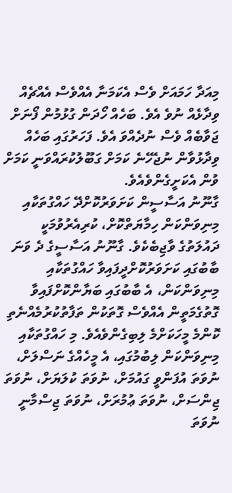މިއަދާ ހަމައަށް ވެސް އެކަމަނާ އެއްވެސް އެއްޗެއް ވިދާޅެއް ނުވެ އެވެ. ބަހެއް ހޯދަން ގުޅުމުން ފޯނަށް ޖަވާބެއް ވެސް ނުދެއްވަ އެވެ. ފަހަރުގައި ބަހެއް ވިދާޅުވާން ނުޖެހޭނެ ކަމަށް ގަބޫލުކުރައްވަނީ ކަމަށް ވުން އެކަށީގެންވެއެވެ.
ގާނޫނު އަސާސީން ކަށަވަރުކޮށްދޭ ހައްގުތަކާއި މިނިވަންކަން ހިމާޔަތްކޮށް، ކުރިއެރުވުމަކީ ދައުލަތުގެ ވާޖިބެކެވެ. ގާނޫނު އަސާސީގެ ދެ ވަނަ ބާބުގައި ކަށަވަރުކޮށްދީފައިވާ ހައްގުތަކާއި މިނިވަންކަން، އެ ބާބުގައި ބަޔާންކޮށްފައިވާ ގޮތުގެމަތީން އެއްވެސް ގޮތަކުން ތަފާތުކުރުމެއްނެތި ކޮންމެ މީހަކަށްމެ ލިބިގެންވެއެވެ. މި ހައްގުތަކާއި މިނިވަންކަން ލިބުމުގައި، އެ މީހެއްގެ ނަސްލަށް، ނުވަތަ އުފަންވީ ގައުމަށް، ނުވަތަ ކުލަޔަށް، ނުވަތަ ޖިންސަށް، ނުވަތަ ޢުމުރަށް، ނުވަތަ ޖިސްމާނީ ނުވަތަ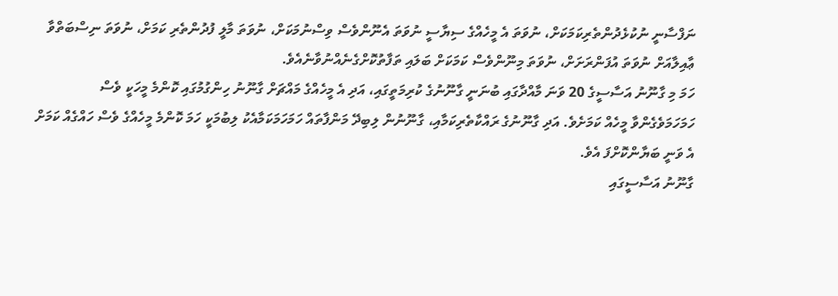ނަފްސާނީ ނުކުޅެދުންތެރިކަމަކަށް، ނުވަތަ އެ މީހެއްގެ ސިޔާސީ ނުވަތަ އެނޫންވެސް ވިސްނުމަކަށް، ނުވަތަ މާލީ ފުދުންތެރި ކަމަށް، ނުވަތަ ނިސްބަތްވާ ޢާއިލާއަށް ނުވަތަ އުފަންރަށަށް، ނުވަތަ މިނޫންވެސް ކަމަކަށް ބަލައި ތަފާތުކޮށްގެނެއްނުވާނެއެވެ.
ހަމަ މި ގާނޫނު އަސާސީގެ 20 ވަނަ މާއްދާގައި ބުނަނީ ގާނޫނުގެ ކުރިމަތީގައި، އަދި އެ މީހެއްގެ މައްޗަށް ގާނޫނު ހިންގުމުގައި ކޮންމެ މީހަކީ ވެސް ހަމަހަމަވެގެންވާ މީހެއް ކަމަށެވެ. އަދި ގާނޫނުގެ ރައްކާތެރިކަމާއި، ގާނޫނުން ލިބިދޭ މަންފާތައް ހަމަހަމަކަމާއެކު ލިބުމަކީ ހަމަ ކޮންމެ މީހެއްގެ ވެސް ހައްގެއް ކަމަށް އެ ވަނީ ބަޔާންކޮށްފަ އެވެ.
ގާނޫނު އަސާސީގައި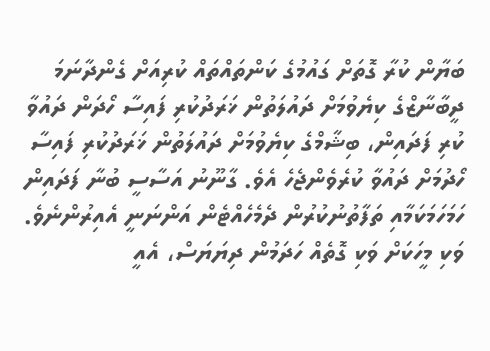ބަޔާން ކުރާ ގޮތަށް ގައުމުގެ ކަންތައްތައް ކުރިއަށް ގެންދާނަމަ ދީބާނާޒްގެ ކިޔެވުމަށް ދައުލަތުން ޚަރަދުކުރި ފައިސާ ހޯދަން ދައުވާ ކުރި ފަދައިން، ބިޝާމްގެ ކިޔެވުމަށް ދައުލަތުން ޚަރަދުކުރި ފައިސާ ހޯދުމަށް ދައުވާ ކުރެވެންޖެހެ އެވެ. ގާނޫނު އަސާސީ ބުނާ ފަދައިން ހަމަހަމަކަމާއި ތަފާތުނުކުރުން ދެމެހެއްޓެން އަންނަނީ އެއިރުންނެވެ. ވަކި މީހަކަށް ވަކި ގޮތެއް ހަދަމުން ދިޔަޔަސް، އެއީ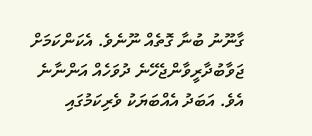ގާނޫނު ބުނާ ގޮތެއް ނޫނެވެ. އެކަންކަމަށް ޖަވާބުދާރީވާންޖެހޭނެ ދުވަހެއް އަންނާނެ އެވެ. އަބަދު އެއްބަޔަކު ވެރިކަމުގައި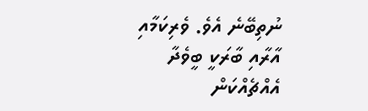ނުތިބޭނެ އެވެ. ވެރިކަމާއި އާރާއި ބާރަކީ ބީވެދާ އެއްޗެއްކަން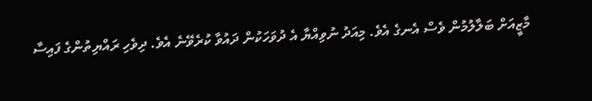މާޒީއަށް ބަލާލުމުން ވެސް އެނގެ އެވެ. މިއަދު ނުވިއްޔާ އެ ދުވަހަކުން ދައުވާ ކުރެވޭނެ އެވެ. ދިވެހި ރައްޔިތުންގެ ފައިސާ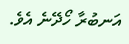އަނބުރާ ހޯދޭނެ އެވެ.